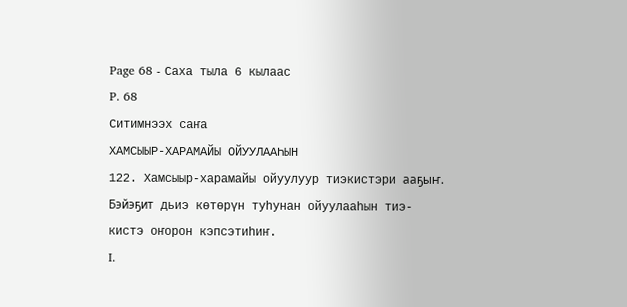Page 68 - Саха тыла 6 кылаас
P. 68
Ситимнээх саҥа
ХАМСЫЫР-ХАРАМАЙЫ ОЙУУЛААҺЫН
122. Хамсыыр-харамайы ойуулуур тиэкистэри ааҕыҥ.
Бэйэҕит дьиэ көтөрүн туһунан ойуулааһын тиэ-
кистэ оҥорон кэпсэтиһиҥ.
I.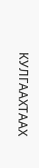КУЛГААХТААХ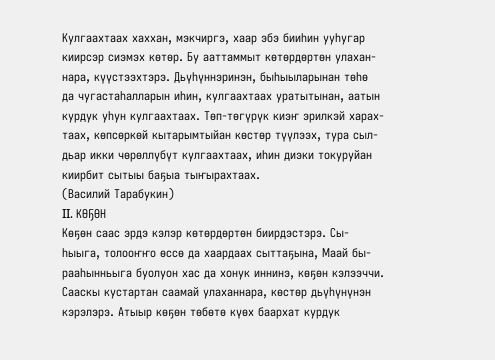Кулгаахтаах хаххан, мэкчиргэ, хаар эбэ бииһин ууһугар
киирсэр сиэмэх көтөр. Бу ааттаммыт көтөрдөртөн улахан-
нара, күүстээхтэрэ. Дьүһүннэринэн, быһыыларынан төһө
да чугастаһалларын иһин, кулгаахтаах уратытынан, аатын
курдук уһун кулгаахтаах. Төп-төгүрүк киэҥ эрилкэй харах-
таах, көпсөркөй кытарымтыйан көстөр түүлээх, тура сыл-
дьар икки чөрөллүбүт кулгаахтаах, иһин диэки токуруйан
киирбит сытыы баҕыа тыҥырахтаах.
(Василий Тарабукин)
II. КӨҔӨН
Көҕөн саас эрдэ кэлэр көтөрдөртөн биирдэстэрэ. Сы-
һыыга, толооҥҥо өссө да хаардаах сыттаҕына, Маай бы-
рааһынньыга буолуон хас да хонук иннинэ, көҕөн кэлээччи.
Сааскы кустартан саамай улаханнара, көстөр дьүһүнүнэн
кэрэлэрэ. Атыыр көҕөн төбөтө күөх баархат курдук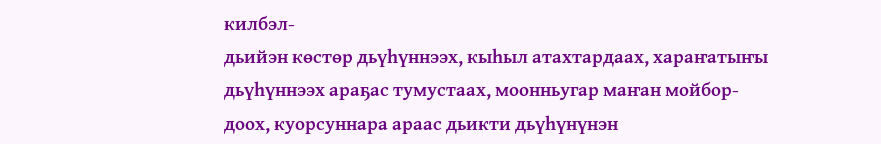килбэл-
дьийэн көстөр дьүһүннээх, кыһыл атахтардаах, хараҥатыҥы
дьүһүннээх араҕас тумустаах, моонньугар маҥан мойбор-
доох, куорсуннара араас дьикти дьүһүнүнэн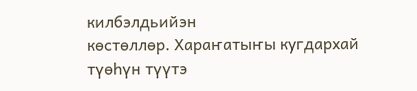килбэлдьийэн
көстөллөр. Хараҥатыҥы кугдархай түөһүн түүтэ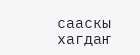сааскы
хагдаҥ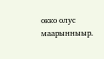окко олус маарынныыр.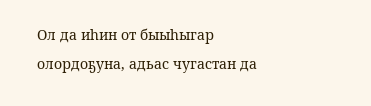Ол да иһин от быыһыгар
олордоҕуна, адьас чугастан да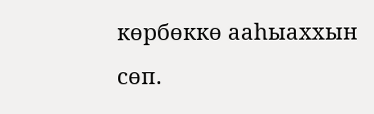көрбөккө ааһыаххын сөп.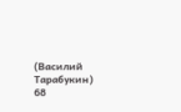(Василий Тарабукин)
68